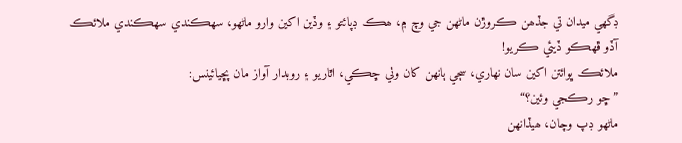ڊگھي ميدان تي جڏھن ڪروڙن ماڻھن جي وچ ۾، ھڪ ڊپائتو ۽ وڏين اکين وارو ماڻھو، سھڪندي سھڪندي ملائڪ آڏو ڦھڪو ڏيئي ڪريو!
ملائڪ ڀوائتن اکين سان نھاري، سڄي ٻانھن کان وٺي ڇڪي، اٿاريو ۽ روبدار آواز مان پڇيائينس:
”ڇو رڪجي وئين؟“
ماڻھو ڊپ وچان، ھيڏانھن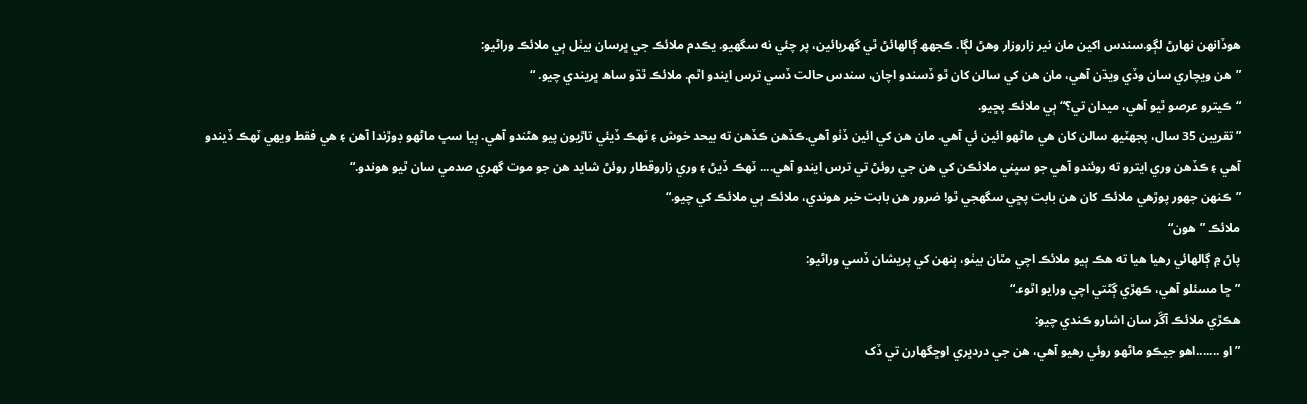ھوڏانھن نھارڻ لڳو.سندس اکين مان نير زاروزار وھڻ لڳا. ڪجھھ ڳالھائڻ ٿي گھريائين، پر چئي نه سگهيو. يڪدم ملائڪ جي ڀرسان بيٺل ٻي ملائڪ وراڻيو:
”ھن ويچاري سان وڏي ويڌن آھي، مان ھن کي سالن کان ٿو ڏسندو اچان، سندس حالت ڏسي ترس ايندو اٿم. ملائڪ ٿڌو ساھ ڀريندي چيو. “
“ڪيترو عرصو ٿيو آھي، ميدان تي؟“ ٻي ملائڪ پڇيو.
”تقريبن 35 سال، پجھٽيھ سالن کان ھي ماڻھو ائين ئي آھي. مان ھن کي ائين ڏٺو آھي.ڪڏھن ڪڏھن ته بيحد خوش ۽ ٽھڪ ڏيئي تاڙيون پيو هڻندو آھي. ٻيا سڀ ماڻھو ڊوڙندا آھن ۽ ھي فقط ويھي ٽھڪ ڏيندو آھي ۽ ڪڏهن وري ايترو ته روئندو آهي جو سڀني ملائڪن کي هن جي روئڻ تي ترس ايندو آهي.... ٽھڪ ڏيڻ ۽ وري زاروقطار روئڻ شايد ھن جو موت گھري صدمي سان ٿيو ھوندو.“
”ڪنھن جھور پوڙھي ملائڪ کان ھن بابت پڇي سگهجي ٿو! ضرور ھن بابت خبر ھوندي، ملائڪ ٻي ملائڪ کي چيو.“
ملائڪ ”ھون“
پاڻ ۾ ڳالھائي رھيا ھيا ته ھڪ ٻيو ملائڪ اچي مٿان بيٺو، ٻنھن کي پريشان ڏسي وراڻيو:
”ڇا مسئلو آھي، ڪھڙي ڳڻتي اچي ورايو اٿوء.“
ھڪڙي ملائڪ آڱر سان اشارو ڪندي چيو:
” او .......اھو جيڪو ماڻھو روئي رھيو آھي، هن جي دردڀري اوڇگهارن تي ڏک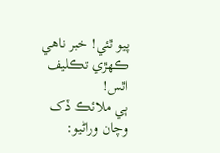پيو ٿئي! خبر ناهي ڪهڙي تڪليف اٿس!
ٻي ملائڪ ڏک وچان وراڻيو: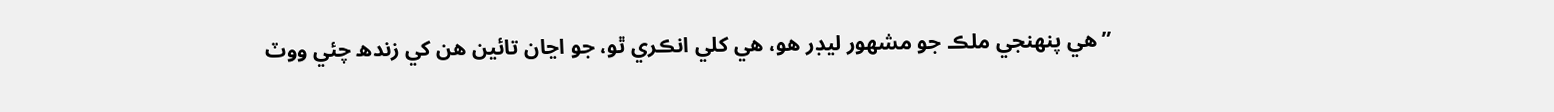”ھي پنھنجي ملڪ جو مشھور ليڊر ھو، ھي کلي انڪري ٿو، جو اڃان تائين ھن کي زندھ چئي ووٽ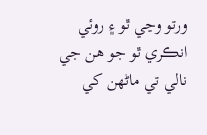ورتو وڃي ٿو ۽ روئي انڪري ٿو جو ھن جي نالي تي ماڻھن کي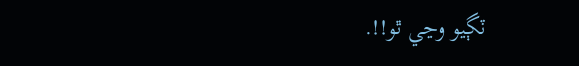ٽڳيو وڃي ٿو!!.